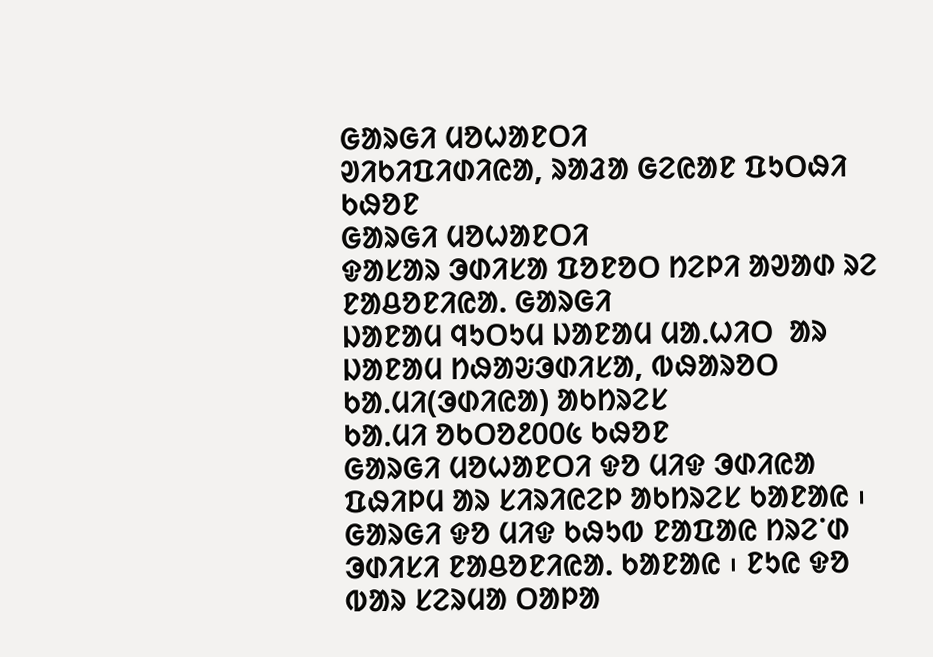ᱜᱟᱨᱜᱤ ᱢᱚᱦᱟᱱᱛᱤ
ᱣᱤᱠᱤᱯᱤᱰᱤᱭᱟ, ᱨᱟᱲᱟ ᱜᱮᱭᱟᱱ ᱯᱩᱛᱷᱤ ᱠᱷᱚᱱ
ᱜᱟᱨᱜᱤ ᱢᱚᱦᱟᱱᱛᱤ
ᱫᱟᱥᱟᱨ ᱳᱰᱤᱥᱟ ᱯᱚᱱᱚᱛ ᱴᱮᱞᱤ ᱟᱣᱟᱰ ᱨᱮ ᱱᱟᱪᱚᱱᱤᱭᱟ. ᱜᱟᱨᱜᱤ
ᱡᱟᱱᱟᱢ ᱧᱩᱛᱩᱢ ᱡᱟᱱᱟᱢ ᱢᱟᱹᱦᱤᱛ  ᱟᱨ  ᱡᱟᱱᱟᱢ ᱴᱷᱟᱶᱳᱰᱤᱥᱟ, ᱵᱷᱟᱨᱚᱛ
ᱠᱟᱹᱢᱤ(ᱳᱰᱤᱭᱟ) ᱟᱠᱴᱨᱮᱥ
ᱠᱟᱹᱢᱤ ᱚᱠᱛᱚ᱒᱐᱐᱕ ᱠᱷᱚᱱ
ᱜᱟᱨᱜᱤ ᱢᱚᱦᱟᱱᱛᱤ ᱫᱚ ᱢᱤᱫ ᱳᱰᱤᱭᱟ ᱯᱷᱤᱞᱢ ᱟᱨ ᱥᱤᱨᱤᱭᱮᱞ ᱟᱠᱴᱨᱮᱥ ᱠᱟᱱᱟᱭ ᱾ ᱜᱟᱨᱜᱤ ᱫᱚ ᱢᱤᱫ ᱠᱷᱩᱵ ᱱᱟᱯᱟᱭ ᱴᱨᱮᱸᱰ ᱳᱰᱤᱥᱤ ᱱᱟᱪᱚᱱᱤᱭᱟ. ᱠᱟᱱᱟᱭ ᱾ ᱱᱩᱭ ᱫᱚ ᱵᱟᱨ ᱥᱮᱨᱢᱟ ᱛᱟᱞᱟ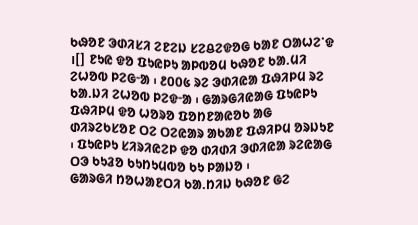ᱠᱷᱚᱱ ᱳᱰᱤᱥᱤ ᱮᱱᱮᱡ ᱥᱮᱪᱮᱫᱚᱜ ᱠᱟᱱ ᱛᱟᱦᱮᱸᱫ ।[] ᱱᱩᱭ ᱫᱚ ᱯᱩᱭᱞᱩ ᱟᱞᱵᱚᱢ ᱠᱷᱚᱱ ᱠᱟ.ᱢᱤ ᱮᱦᱚᱵ ᱞᱮᱜᱼᱟ ᱾ ᱒᱐᱐᱕ ᱨᱮ ᱳᱰᱤᱭᱟ ᱯᱷᱤᱞᱢ ᱨᱮ ᱠᱟ.ᱡᱤ ᱮᱦᱚᱵ ᱞᱮᱫᱼᱟ ᱾ ᱜᱟᱨᱜᱤᱭᱟᱜ ᱯᱩᱭᱞᱩ ᱯᱷᱤᱞᱢ ᱫᱚ ᱦᱚᱨᱚ ᱯᱚᱴᱱᱟᱭᱚᱠ ᱟᱜ ᱰᱤᱨᱮᱠᱥᱚᱱ ᱛᱮ ᱛᱮᱭᱟᱨ ᱟᱠᱟᱱ ᱯᱷᱤᱞᱢ ᱚᱨᱡᱩᱱ ᱾ ᱯᱩᱭᱞᱩ ᱥᱤᱨᱤᱭᱮᱞ ᱫᱚ ᱰᱤᱰᱤ ᱳᱰᱤᱭᱟ ᱨᱮᱭᱟᱜ ᱛᱳ ᱠᱩᱲᱚ ᱠᱩᱴᱩᱢᱵᱚ ᱠᱩ ᱞᱟᱡᱚ ᱾
ᱜᱟᱨᱜᱤ ᱴᱚᱦᱟᱱᱛᱤ ᱠᱟ.ᱴᱤᱡ ᱠᱷᱚᱱ ᱜᱮ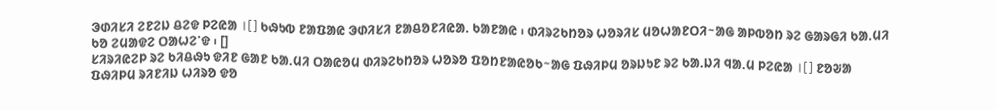ᱳᱰᱤᱥᱤ ᱮᱱᱮᱡ ᱪᱮᱫ ᱞᱮᱭᱟ ।[] ᱠᱷᱩᱵ ᱱᱟᱯᱟᱭ ᱳᱰᱤᱥᱤ ᱱᱟᱪᱚᱱᱤᱭᱟ. ᱠᱟᱱᱟᱭ ᱾ ᱰᱤᱨᱮᱠᱴᱚᱨ ᱦᱚᱨᱤᱥ ᱢᱚᱦᱟᱱᱛᱤᱻᱟᱜ ᱟᱞᱵᱚᱴ ᱨᱮ ᱜᱟᱨᱜᱤ ᱠᱟ.ᱢᱤ ᱠᱚ ᱮᱢᱟᱫᱮ ᱛᱟᱦᱮᱸᱫ ᱾ []
ᱥᱤᱨᱤᱭᱮᱞ ᱨᱮ ᱠᱤᱪᱷᱩ ᱫᱤᱱ ᱜᱟᱱ ᱠᱟ.ᱢᱤ ᱛᱟᱭᱚᱢ ᱰᱤᱨᱮᱠᱴᱚᱨ ᱦᱚᱨᱚ ᱯᱚᱴᱱᱟᱭᱚᱠᱻᱟᱜ ᱯᱷᱤᱞᱢ ᱚᱨᱡᱩᱱ ᱨᱮ ᱠᱟ.ᱡᱤ ᱧᱟ.ᱢ ᱞᱮᱭᱟ ।[] ᱱᱚᱶᱟ ᱯᱷᱤᱞᱢ ᱨᱤᱱᱤᱡ ᱦᱤᱨᱚ ᱫᱚ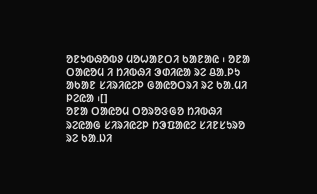ᱚᱱᱩᱵᱷᱚᱵᱽ ᱢᱚᱦᱟᱱᱛᱤ ᱠᱟᱱᱟᱭ ᱾ ᱚᱱᱟ ᱛᱟᱭᱚᱢ ᱤ ᱴᱤᱵᱷᱤ ᱳᱰᱤᱭᱟ ᱨᱮ ᱪᱟ.ᱞᱩ ᱟᱠᱟᱱ ᱥᱤᱨᱤᱭᱮᱞ ᱜᱟᱭᱚᱛᱨᱤ ᱨᱮ ᱠᱟ.ᱢᱤ ᱞᱮᱭᱟ ᱾[]
ᱚᱱᱟ ᱛᱟᱭᱚᱢ ᱛᱚᱨᱚᱝᱜᱚ ᱴᱤᱵᱷᱤ ᱨᱮᱭᱟᱜ ᱥᱤᱨᱤᱭᱮᱞ ᱴᱳᱯᱟᱭᱮ ᱥᱤᱱᱥᱩᱨᱚ ᱨᱮ ᱠᱟ.ᱡᱤ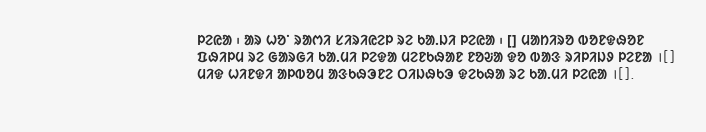ᱞᱮᱭᱟ ᱾ ᱟᱨ ᱦᱚᱸ ᱨᱟᱬᱤ ᱥᱤᱨᱤᱭᱮᱞ ᱨᱮ ᱠᱟ.ᱡᱤ ᱞᱮᱭᱟ ᱾ [] ᱢᱟᱴᱤᱨᱚ ᱵᱚᱱᱫᱷᱚᱱ ᱯᱷᱤᱞᱢ ᱨᱮ ᱜᱟᱨᱜᱤ ᱠᱟ.ᱢᱤ ᱞᱮᱫᱟ ᱢᱮᱱᱠᱷᱟᱱ ᱱᱚᱶᱟ ᱫᱚ ᱵᱟᱝ ᱨᱤᱞᱤᱡᱽ ᱞᱮᱱᱟ ।[] ᱢᱤᱫ ᱦᱤᱱᱫᱤ ᱟᱞᱵᱚᱢ ᱟᱝᱠᱷᱳᱱᱮ ᱛᱤᱡᱷᱠᱳ ᱫᱮᱠᱷᱟ ᱨᱮ ᱠᱟ.ᱢᱤ ᱞᱮᱭᱟ ।[].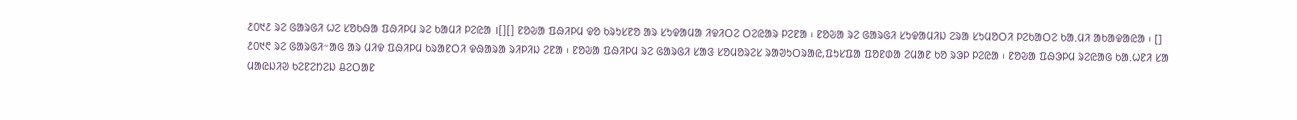᱒᱐᱑᱒ ᱨᱮ ᱜᱟᱨᱜᱤ ᱦᱮ ᱥᱚᱠᱷᱟ ᱯᱷᱤᱞᱢ ᱨᱮ ᱠᱟᱢᱤ ᱞᱮᱭᱟ ।[][] ᱱᱚᱶᱟ ᱯᱷᱤᱞᱢ ᱫᱚ ᱠᱨᱩᱥᱱᱚ ᱟᱨ ᱥᱩᱫᱟᱢᱟ ᱤᱫᱤᱛᱮ ᱛᱮᱭᱟᱨ ᱞᱮᱱᱟ ᱾ ᱱᱚᱶᱟ ᱨᱮ ᱜᱟᱨᱜᱤ ᱥᱩᱫᱟᱢᱤᱡ ᱮᱨᱟ ᱥᱩᱢᱚᱛᱤ ᱞᱮᱠᱟᱛᱮ ᱠᱟ.ᱢᱤ ᱟᱠᱟᱫᱟᱭᱟ ᱾ []
᱒᱐᱑᱖ ᱨᱮ ᱜᱟᱨᱜᱤᱻᱟᱜ ᱟᱨ ᱢᱤᱫ ᱯᱷᱤᱞᱢ ᱠᱨᱟᱱᱛᱤ ᱫᱷᱟᱨᱟ ᱨᱤᱞᱤᱡ ᱮᱱᱟ ᱾ ᱱᱚᱶᱟ ᱯᱷᱤᱞᱢ ᱨᱮ ᱜᱟᱨᱜᱤ ᱥᱟᱝ ᱥᱚᱢᱚᱨᱮᱥ ᱨᱟᱣᱩᱛᱨᱟᱭ,ᱯᱩᱥᱯᱟ ᱯᱚᱱᱰᱟ ᱮᱢᱟᱱ ᱠᱚ ᱨᱳᱞ ᱞᱮᱭᱟ ᱾ ᱱᱚᱶᱟ ᱯᱷᱳᱞᱢ ᱨᱮᱭᱟᱜ ᱠᱟ.ᱦᱱᱤ ᱥᱟ ᱢᱟᱭᱡᱤᱣ ᱠᱮᱱᱮᱴᱮᱡ ᱪᱮᱛᱟᱱ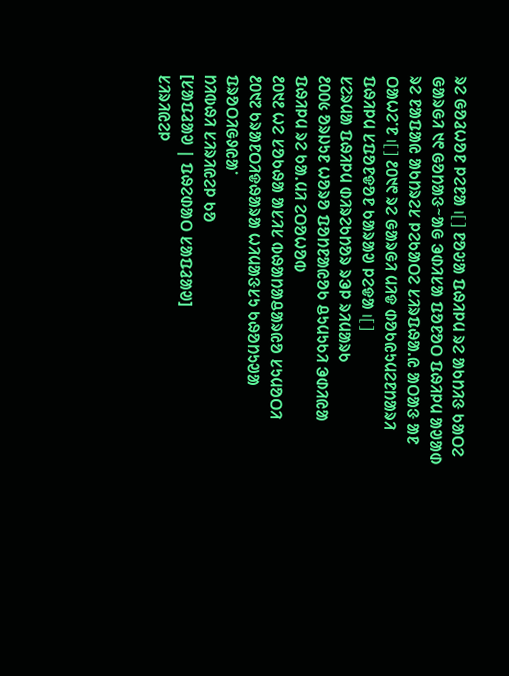ᱨᱮ ᱜᱚᱲᱦᱚᱱ ᱞᱮᱱᱟ ।[] ᱱᱚᱶᱟ ᱯᱷᱤᱞᱢ ᱨᱮ ᱟᱠᱴᱤᱝ ᱠᱟᱛᱮ ᱜᱟᱨᱜᱤ ᱑᱖ ᱜᱚᱴᱟᱝᱻᱟᱜ ᱳᱰᱤᱥᱟ ᱯᱚᱱᱚᱛ ᱯᱷᱤᱞᱢ ᱟᱣᱟᱰ ᱨᱮ ᱱᱟᱯᱟᱭ ᱟᱠᱴᱨᱮᱥ ᱞᱮᱠᱟᱛᱮ ᱥᱤᱨᱯᱷᱟ.ᱭ ᱟᱛᱟᱝ ᱟᱱ ᱛᱟᱦᱮᱸᱱ ।[] ᱒᱐᱑᱖ ᱨᱮ ᱜᱟᱨᱜᱤ ᱢᱤᱫ ᱰᱚᱠᱭᱩᱢᱮᱱᱴᱟᱨᱤ ᱯᱷᱤᱞᱢ ᱥᱯᱚᱱᱫᱚᱱ ᱠᱟᱨᱟᱣ ᱞᱮᱫᱟ ।[]
ᱥᱮᱨᱢᱟ ᱯᱷᱤᱞᱢ ᱰᱤᱨᱮᱠᱴᱚᱨ ᱨᱳᱞ ᱨᱤᱢᱟᱨᱠ
᱒᱐᱐᱕ ᱚᱨᱡᱩᱱ ᱦᱚᱨᱚ ᱯᱚᱴᱱᱟᱭᱚᱠ ᱪᱩᱢᱩᱠᱤ ᱳᱰᱤᱭᱟ ᱯᱷᱤᱞᱢ ᱨᱮ ᱠᱟ.ᱢᱤ ᱮᱛᱚᱦᱚᱵ
᱒᱐᱑᱒ ᱦᱮ ᱥᱚᱠᱷᱟ ᱟᱥᱤᱥ ᱵᱷᱟᱴᱟᱪᱟᱨᱭᱚ ᱥᱩᱢᱚᱛᱤ
᱒᱐᱑᱗ ᱠᱨᱟᱱᱛᱤᱫᱷᱟᱨᱟ ᱦᱤᱢᱟᱝᱥᱩ ᱠᱷᱚᱴᱩᱣᱟ ᱯᱨᱚᱛᱤᱜᱽᱭᱟᱸ
ᱴᱤᱵᱷᱤ ᱥᱤᱨᱤᱭᱮᱞ ᱠᱚ
[ᱥᱟᱯᱲᱟᱣ | ᱯᱷᱮᱰᱟᱛ ᱥᱟᱯᱲᱟᱣ]
ᱥᱤᱨᱤᱭᱮᱞ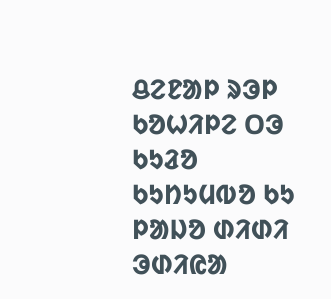ᱪᱮᱱᱟᱞ ᱨᱳᱞ
ᱠᱚᱦᱤᱞᱮ ᱛᱳ ᱠᱩᱲᱚ ᱠᱩᱴᱩᱢᱵᱚ ᱠᱩ ᱞᱟᱡᱚ ᱰᱤᱰᱤ ᱳᱰᱤᱭᱟ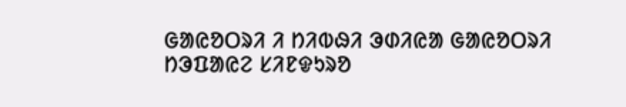ᱜᱟᱭᱚᱛᱨᱤ ᱤ ᱴᱤᱵᱷᱤ ᱳᱰᱤᱭᱟ ᱜᱟᱭᱚᱛᱨᱤ
ᱴᱳᱯᱟᱭᱮ ᱥᱤᱱᱫᱩᱨᱚ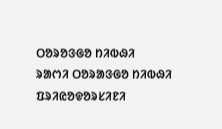ᱛᱚᱨᱚᱝᱜᱚ ᱴᱤᱵᱷᱤ
ᱨᱟᱬᱤ ᱛᱚᱨᱟᱝᱜᱚ ᱴᱤᱵᱷᱤ ᱯᱨᱤᱭᱚᱫᱚᱨᱥᱤᱱᱤ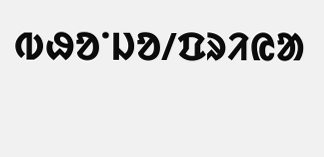ᱵᱷᱚᱸᱡᱚ/ᱯᱨᱤᱭᱟ